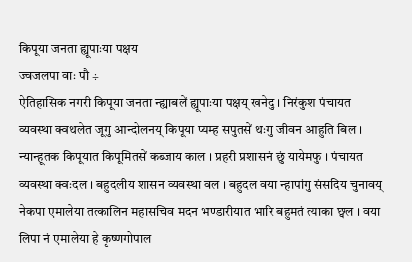किपूया जनता ह्यूपाःया पक्षय
ज्वजलपा वाः पौ ÷
ऐतिहासिक नगरी किपूया जनता न्ह्याबलें ह्यूपाःया पक्षय् खनेदु । निरंकुश पंचायत व्यवस्था क्वथलेत जूगु आन्दोलनय् किपूया प्यम्ह सपुतसें थःगु जीवन आहुति बिल । न्यान्हूतक किपूयात किपूमितसें कब्जाय काल । प्रहरी प्रशासनं छुं यायेमफु । पंचायत व्यवस्था क्वःदल । बहुदलीय शासन व्यवस्था वल । बहुदल वया न्हापांगु संसदिय चुनावय् नेकपा एमालेया तत्कालिन महासचिव मदन भण्डारीयात भारि बहुमतं त्याका छ्वल । वया लिपा नं एमालेया हे कृष्णगोपाल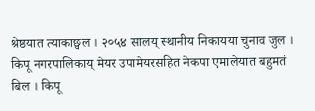श्रेष्ठयात त्याकाछ्वल । २०५४ सालय् स्थानीय निकायया चुनाव जुल । किपू नगरपालिकाय् मेयर उपामेयरसहित नेकपा एमालेयात बहुमतं बिल । किपू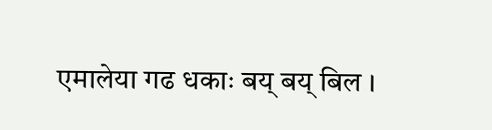एमालेया गढ धकाः बय् बय् बिल ।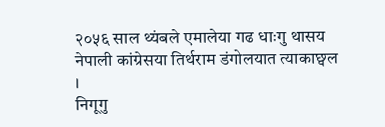२०५६ साल थ्यंबले एमालेया गढ धाःगु थासय नेपाली कांग्रेसया तिर्थराम डंगोलयात त्याकाछ्वल ।
निगूगु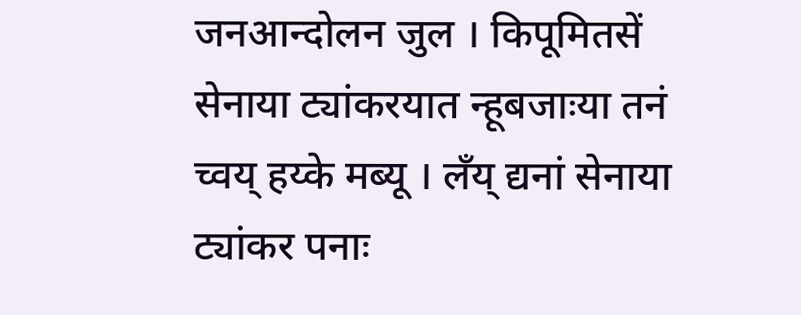जनआन्दोलन जुल । किपूमितसें सेनाया ट्यांकरयात न्हूबजाःया तनं च्वय् हय्के मब्यू । लँय् द्यनां सेनाया ट्यांकर पनाः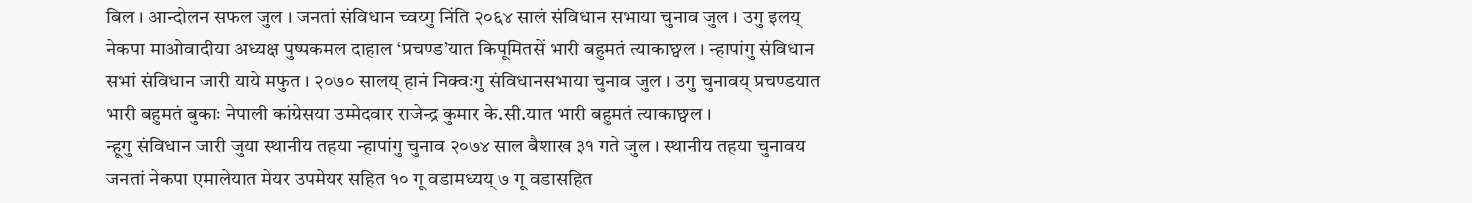बिल । आन्दोलन सफल जुल । जनतां संविधान च्वय्गु निंति २०६४ सालं संविधान सभाया चुनाव जुल । उगु इलय् नेकपा माओवादीया अध्यक्ष पुष्पकमल दाहाल ‘प्रचण्ड’यात किपूमितसें भारी बहुमतं त्याकाछ्वल । न्हापांगु संविधान सभां संविधान जारी याये मफुत । २०७० सालय् हानं निक्वःगु संविधानसभाया चुनाव जुल । उगु चुनावय् प्रचण्डयात भारी बहुमतं बुकाः नेपाली कांग्रेसया उम्मेदवार राजेन्द्र कुमार के.सी.यात भारी बहुमतं त्याकाछ्वल ।
न्हूगु संविधान जारी जुया स्थानीय तहया न्हापांगु चुनाव २०७४ साल बैशाख ३१ गते जुल । स्थानीय तहया चुनावय जनतां नेकपा एमालेयात मेयर उपमेयर सहित १० गू वडामध्यय् ७ गू वडासहित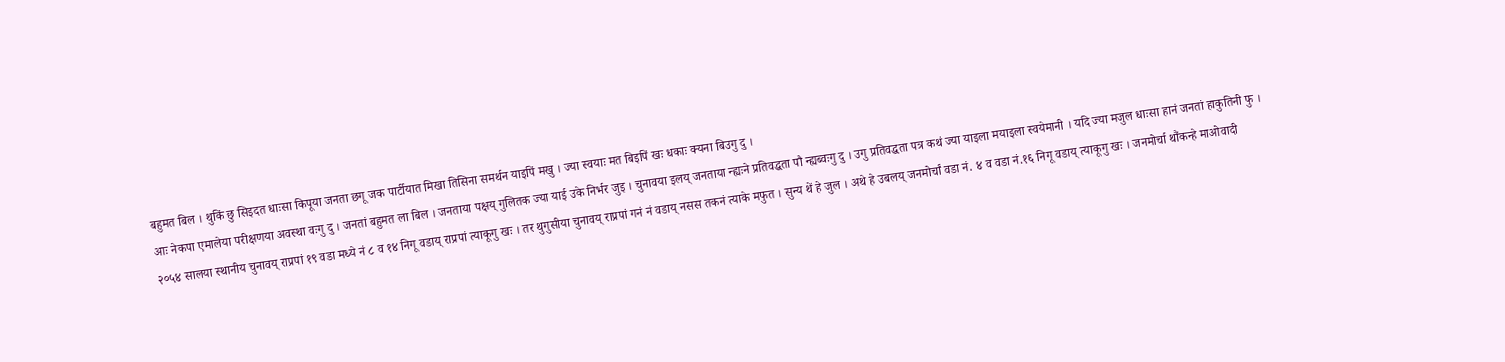बहुमत बिल । थुकिं छु सिइदत धाःसा किपूया जनता छगू जक पार्टीयात मिखा तिसिना समर्थन याइपिं मखु । ज्या स्वयाः मत बिइपिं खः धकाः क्यना बिउगु दु ।
आः नेकपा एमालेया परीक्षणया अवस्था वःगु दु । जनतां बहुमत ला बिल । जनताया पक्षय् गुलितक ज्या याई उके निर्भर जुइ । चुनावया इलय् जनताया न्ह्यःने प्रतिवद्धता पौ न्ह्यब्वःगु दु । उगु प्रतिवद्धता पत्र कथं ज्या याइला मयाइला स्वयेमानी । यदि ज्या मजुल धाःसा हानं जनतां हाकुतिनी फु ।
२०५४ सालया स्थानीय चुनावय् राप्रपां १९ वडा मध्ये नं ८ व १४ निगू वडाय् राप्रपां त्याकूगु खः । तर थुगुसीया चुनावय् राप्रपां गनं नं वडाय् नसस तकनं त्याके मफुत । सुन्य थें हे जुल । अथे हे उबलय् जनमोर्चां वडा नं. ४ व वडा नं.१६ निगू वडाय् त्याकूगु खः । जनमोर्चा थौंकन्हे माओवादी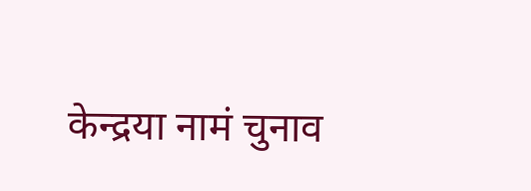केन्द्रया नामं चुनाव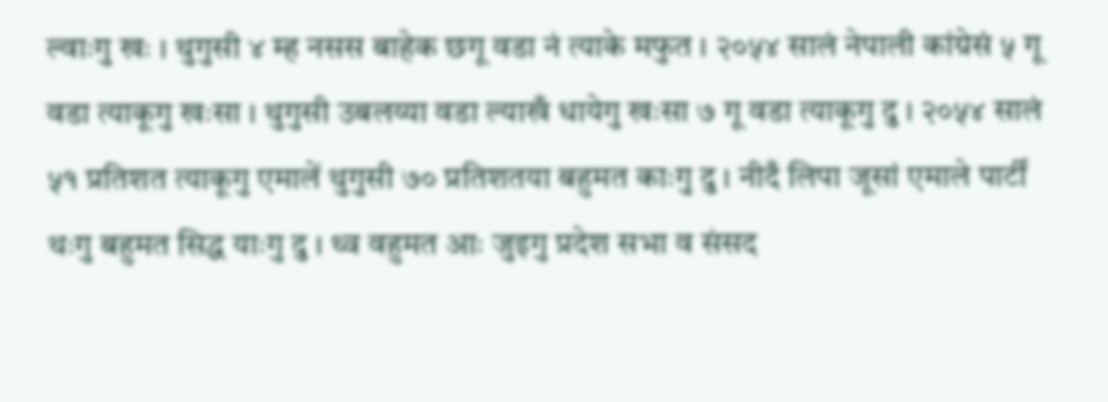ल्वाःगु खः । थुगुसी ४ म्ह नसस बाहेक छगू वडा नं त्याके मफुत । २०५४ सालं नेपाली कांग्रेसं ५ गू वडा त्याकूगु खःसा । थुगुसी उबलय्या वडा ल्याखँ धायेगु खःसा ७ गू वडा त्याकूगु दु । २०५४ सालं ५१ प्रतिशत त्याकूगु एमालें थुगुसी ७० प्रतिशतया बहुमत काःगु दु । नीदँ लिपा जूसां एमाले पार्टीं थःगु बहुमत सिद्ध याःगु दु । थ्व वहुमत आः जुइगु प्रदेश सभा व संसद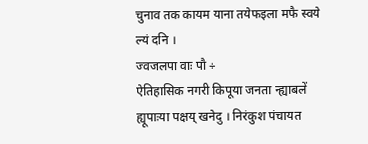चुनाव तक कायम याना तयेफइला मफै स्वये ल्यं दनि ।
ज्वजलपा वाः पौ ÷
ऐतिहासिक नगरी किपूया जनता न्ह्याबलें ह्यूपाःया पक्षय् खनेदु । निरंकुश पंचायत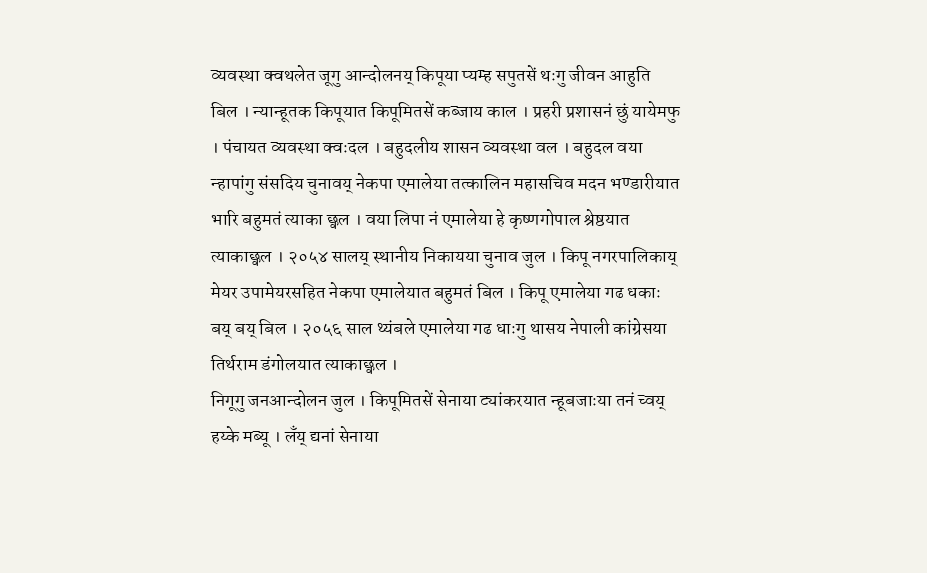व्यवस्था क्वथलेत जूगु आन्दोलनय् किपूया प्यम्ह सपुतसें थःगु जीवन आहुति बिल । न्यान्हूतक किपूयात किपूमितसें कब्जाय काल । प्रहरी प्रशासनं छुं यायेमफु । पंचायत व्यवस्था क्वःदल । बहुदलीय शासन व्यवस्था वल । बहुदल वया न्हापांगु संसदिय चुनावय् नेकपा एमालेया तत्कालिन महासचिव मदन भण्डारीयात भारि बहुमतं त्याका छ्वल । वया लिपा नं एमालेया हे कृष्णगोपाल श्रेष्ठयात त्याकाछ्वल । २०५४ सालय् स्थानीय निकायया चुनाव जुल । किपू नगरपालिकाय् मेयर उपामेयरसहित नेकपा एमालेयात बहुमतं बिल । किपू एमालेया गढ धकाः बय् बय् बिल । २०५६ साल थ्यंबले एमालेया गढ धाःगु थासय नेपाली कांग्रेसया तिर्थराम डंगोलयात त्याकाछ्वल ।
निगूगु जनआन्दोलन जुल । किपूमितसें सेनाया ट्यांकरयात न्हूबजाःया तनं च्वय् हय्के मब्यू । लँय् द्यनां सेनाया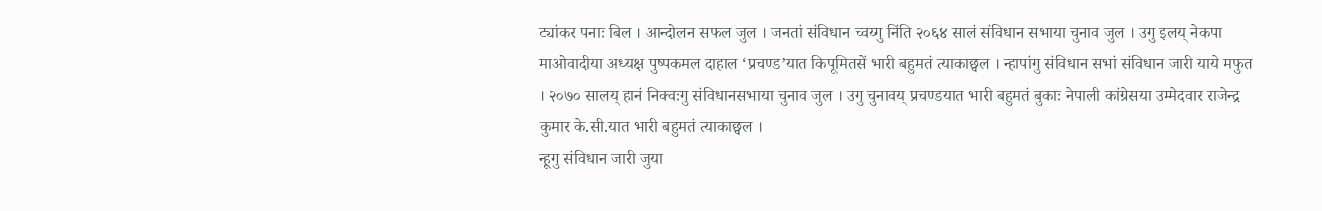ट्यांकर पनाः बिल । आन्दोलन सफल जुल । जनतां संविधान च्वय्गु निंति २०६४ सालं संविधान सभाया चुनाव जुल । उगु इलय् नेकपा माओवादीया अध्यक्ष पुष्पकमल दाहाल ‘प्रचण्ड’यात किपूमितसें भारी बहुमतं त्याकाछ्वल । न्हापांगु संविधान सभां संविधान जारी याये मफुत । २०७० सालय् हानं निक्वःगु संविधानसभाया चुनाव जुल । उगु चुनावय् प्रचण्डयात भारी बहुमतं बुकाः नेपाली कांग्रेसया उम्मेदवार राजेन्द्र कुमार के.सी.यात भारी बहुमतं त्याकाछ्वल ।
न्हूगु संविधान जारी जुया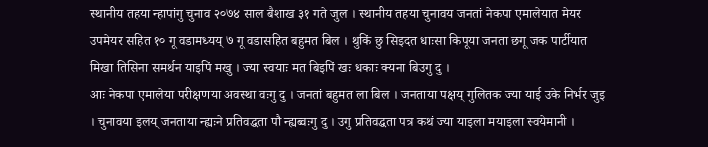स्थानीय तहया न्हापांगु चुनाव २०७४ साल बैशाख ३१ गते जुल । स्थानीय तहया चुनावय जनतां नेकपा एमालेयात मेयर उपमेयर सहित १० गू वडामध्यय् ७ गू वडासहित बहुमत बिल । थुकिं छु सिइदत धाःसा किपूया जनता छगू जक पार्टीयात मिखा तिसिना समर्थन याइपिं मखु । ज्या स्वयाः मत बिइपिं खः धकाः क्यना बिउगु दु ।
आः नेकपा एमालेया परीक्षणया अवस्था वःगु दु । जनतां बहुमत ला बिल । जनताया पक्षय् गुलितक ज्या याई उके निर्भर जुइ । चुनावया इलय् जनताया न्ह्यःने प्रतिवद्धता पौ न्ह्यब्वःगु दु । उगु प्रतिवद्धता पत्र कथं ज्या याइला मयाइला स्वयेमानी ।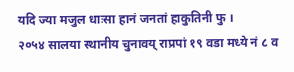यदि ज्या मजुल धाःसा हानं जनतां हाकुतिनी फु ।
२०५४ सालया स्थानीय चुनावय् राप्रपां १९ वडा मध्ये नं ८ व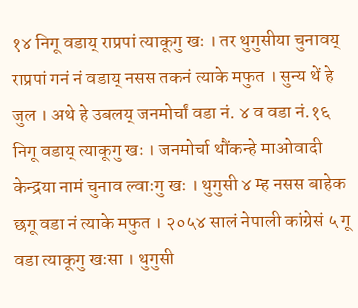१४ निगू वडाय् राप्रपां त्याकूगु खः । तर थुगुसीया चुनावय् राप्रपां गनं नं वडाय् नसस तकनं त्याके मफुत । सुन्य थें हे जुल । अथे हे उबलय् जनमोर्चां वडा नं. ४ व वडा नं.१६ निगू वडाय् त्याकूगु खः । जनमोर्चा थौंकन्हे माओवादी केन्द्रया नामं चुनाव ल्वाःगु खः । थुगुसी ४ म्ह नसस बाहेक छगू वडा नं त्याके मफुत । २०५४ सालं नेपाली कांग्रेसं ५ गू वडा त्याकूगु खःसा । थुगुसी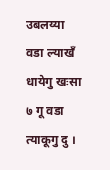उबलय्या वडा ल्याखँ धायेगु खःसा ७ गू वडा त्याकूगु दु ।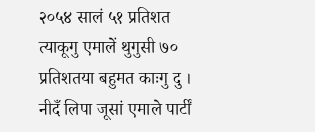२०५४ सालं ५१ प्रतिशत त्याकूगु एमालें थुगुसी ७० प्रतिशतया बहुमत काःगु दु । नीदँ लिपा जूसां एमाले पार्टीं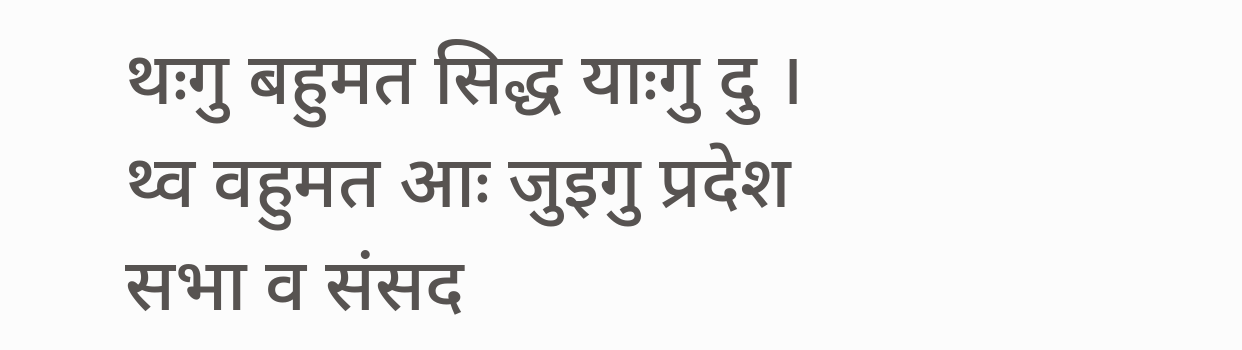थःगु बहुमत सिद्ध याःगु दु । थ्व वहुमत आः जुइगु प्रदेश सभा व संसद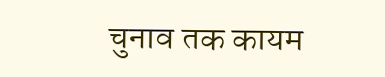चुनाव तक कायम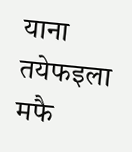याना तयेफइला मफै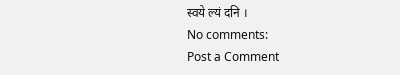स्वये ल्यं दनि ।
No comments:
Post a Comment